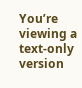You’re viewing a text-only version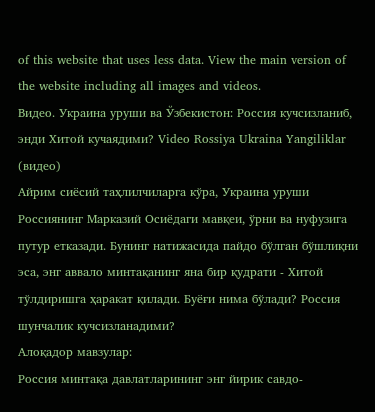of this website that uses less data. View the main version of the website including all images and videos.
Видео. Украина уруши ва Ўзбекистон: Россия кучсизланиб, энди Хитой кучаядими? Video Rossiya Ukraina Yangiliklar (видео)
Айрим сиёсий таҳлилчиларга кўра, Украина уруши Россиянинг Марказий Осиёдаги мавқеи, ўрни ва нуфузига путур етказади. Бунинг натижасида пайдо бўлган бўшлиқни эса, энг аввало минтақанинг яна бир қудрати - Хитой тўлдиришга ҳаракат қилади. Буёғи нима бўлади? Россия шунчалик кучсизланадими?
Алоқадор мавзулар:
Россия минтақа давлатларининг энг йирик савдо-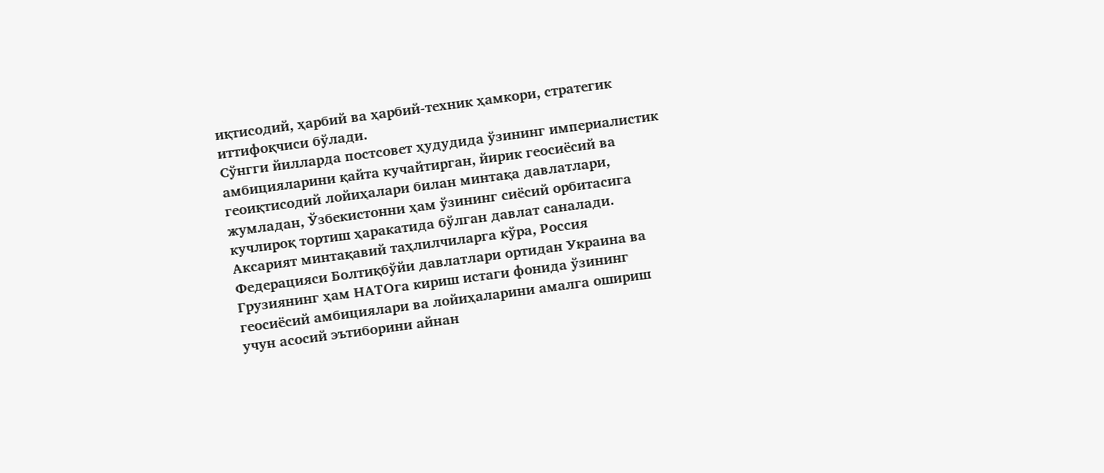иқтисодий, ҳарбий ва ҳарбий-техник ҳамкори, стратегик иттифоқчиси бўлади.
Сўнгги йилларда постсовет ҳудудида ўзининг империалистик амбицияларини қайта кучайтирган, йирик геосиёсий ва геоиқтисодий лойиҳалари билан минтақа давлатлари, жумладан, Ўзбекистонни ҳам ўзининг сиёсий орбитасига кучлироқ тортиш ҳаракатида бўлган давлат саналади.
Аксарият минтақавий таҳлилчиларга кўра, Россия Федерацияси Болтиқбўйи давлатлари ортидан Украина ва Грузиянинг ҳам НАТОга кириш истаги фонида ўзининг геосиёсий амбициялари ва лойиҳаларини амалга ошириш учун асосий эътиборини айнан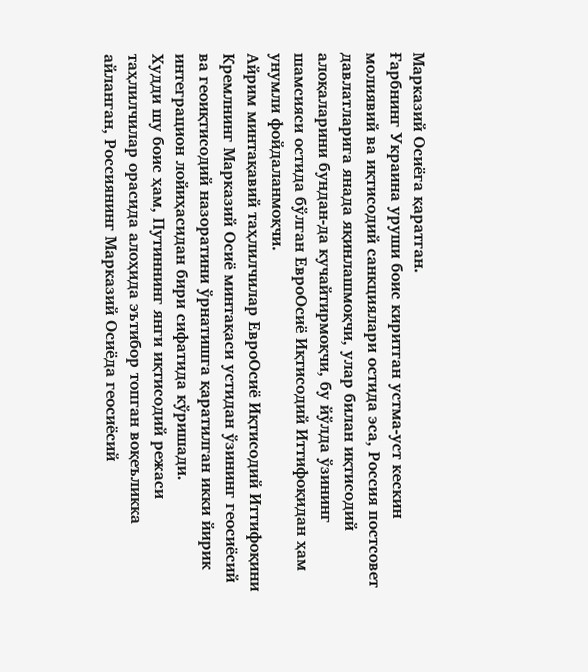Марказий Осиёга қаратган.
Ғарбнинг Украина уруши боис киритган устма-уст кескин молиявий ва иқтисодий санкциялари остида эса, Россия постсовет давлатларига янада яқинлашмоқчи, улар билан иқтисодий алоқаларини бундан-да кучайтирмоқчи, бу йўлда ўзининг шамсияси остида бўлган ЕвроОсиё Иқтисодий Иттифоқидан ҳам унумли фойдаланмоқчи.
Айрим минтақавий таҳлилчилар ЕвроОсиё Иқтисодий Иттифоқини Кремлнинг Марказий Осиё минтақаси устидан ўзининг геосиёсий ва геоиқтисодий назоратини ўрнатишга қаратилган икки йирик интеграцион лойиҳасидан бири сифатида кўришади.
Худди шу боис ҳам, Путиннинг янги иқтисодий режаси таҳлилчилар орасида алоҳида эътибор топган воқеъликка айланган, Россиянинг Марказий Осиёда геосиёсий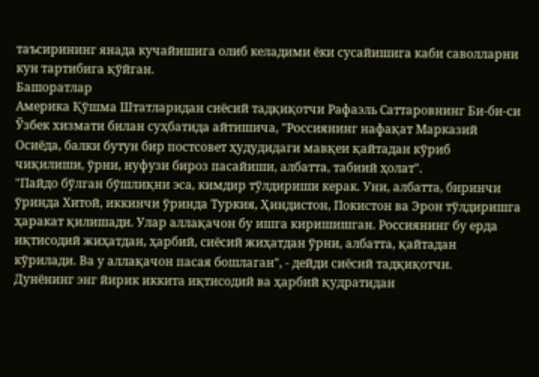таъсирининг янада кучайишига олиб келадими ёки сусайишига каби саволларни кун тартибига қўйган.
Башоратлар
Америка Қўшма Штатларидан сиёсий тадқиқотчи Рафаэль Саттаровнинг Би-би-си Ўзбек хизмати билан суҳбатида айтишича, "Россиянинг нафақат Марказий Осиёда, балки бутун бир постсовет ҳудудидаги мавқеи қайтадан кўриб чиқилиши, ўрни, нуфузи бироз пасайиши, албатта, табиий ҳолат".
"Пайдо бўлган бўшлиқни эса, кимдир тўлдириши керак. Уни, албатта, биринчи ўринда Хитой, иккинчи ўринда Туркия, Ҳиндистон, Покистон ва Эрон тўлдиришга ҳаракат қилишади. Улар аллақачон бу ишга киришишган. Россиянинг бу ерда иқтисодий жиҳатдан, ҳарбий, сиёсий жиҳатдан ўрни, албатта, қайтадан кўрилади. Ва у аллақачон пасая бошлаган", - дейди сиёсий тадқиқотчи.
Дунёнинг энг йирик иккита иқтисодий ва ҳарбий қудратидан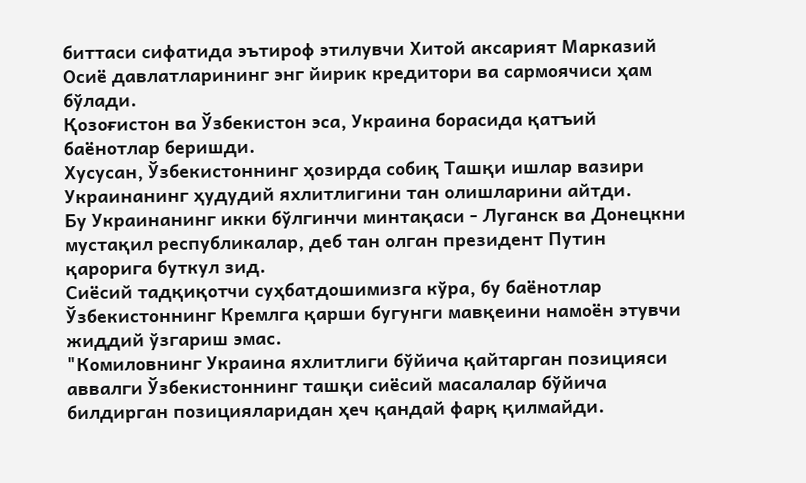биттаси сифатида эътироф этилувчи Хитой аксарият Марказий Осиё давлатларининг энг йирик кредитори ва сармоячиси ҳам бўлади.
Қозоғистон ва Ўзбекистон эса, Украина борасида қатъий баёнотлар беришди.
Хусусан, Ўзбекистоннинг ҳозирда собиқ Ташқи ишлар вазири Украинанинг ҳудудий яхлитлигини тан олишларини айтди.
Бу Украинанинг икки бўлгинчи минтақаси - Луганск ва Донецкни мустақил республикалар, деб тан олган президент Путин қарорига буткул зид.
Сиёсий тадқиқотчи суҳбатдошимизга кўра, бу баёнотлар Ўзбекистоннинг Кремлга қарши бугунги мавқеини намоён этувчи жиддий ўзгариш эмас.
"Комиловнинг Украина яхлитлиги бўйича қайтарган позицияси аввалги Ўзбекистоннинг ташқи сиёсий масалалар бўйича билдирган позицияларидан ҳеч қандай фарқ қилмайди.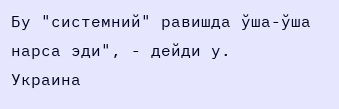Бу "системний" равишда ўша-ўша нарса эди", - дейди у.
Украина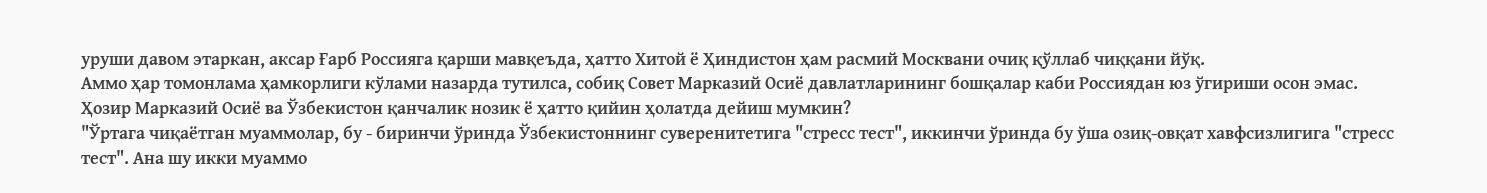уруши давом этаркан, аксар Ғарб Россияга қарши мавқеъда, ҳатто Хитой ё Ҳиндистон ҳам расмий Москвани очиқ қўллаб чиққани йўқ.
Аммо ҳар томонлама ҳамкорлиги кўлами назарда тутилса, собиқ Совет Марказий Осиё давлатларининг бошқалар каби Россиядан юз ўгириши осон эмас.
Ҳозир Марказий Осиё ва Ўзбекистон қанчалик нозик ё ҳатто қийин ҳолатда дейиш мумкин?
"Ўртага чиқаётган муаммолар, бу - биринчи ўринда Ўзбекистоннинг суверенитетига "стресс тест", иккинчи ўринда бу ўша озиқ-овқат хавфсизлигига "стресс тест". Ана шу икки муаммо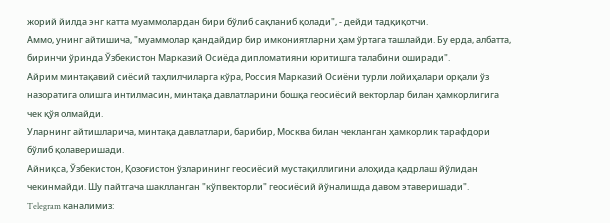жорий йилда энг катта муаммолардан бири бўлиб сақланиб қолади", - дейди тадқиқотчи.
Аммо, унинг айтишича, "муаммолар қандайдир бир имкониятларни ҳам ўртага ташлайди. Бу ерда, албатта, биринчи ўринда Ўзбекистон Марказий Осиёда дипломатияни юритишга талабини оширади".
Айрим минтақавий сиёсий таҳлилчиларга кўра, Россия Марказий Осиёни турли лойиҳалари орқали ўз назоратига олишга интилмасин, минтақа давлатларини бошқа геосиёсий векторлар билан ҳамкорлигига чек қўя олмайди.
Уларнинг айтишларича, минтақа давлатлари, барибир, Москва билан чекланган ҳамкорлик тарафдори бўлиб қолаверишади.
Айниқса, Ўзбекистон, Қозоғистон ўзларининг геосиёсий мустақиллигини алоҳида қадрлаш йўлидан чекинмайди. Шу пайтгача шаклланган "кўпвекторли" геосиёсий йўналишда давом этаверишади".
Telegram каналимиз: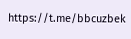https://t.me/bbcuzbek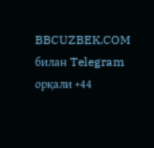BBCUZBEK.COM билан Telegram орқали +44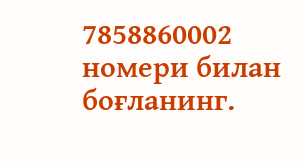7858860002 номери билан боғланинг.